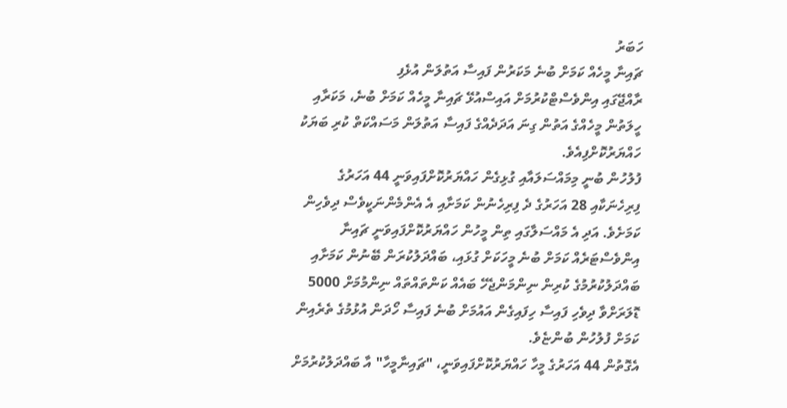ހަބަރު
ޗައިނާ މީހެއް ކަމަށް ބުނެ މަކަރުން ފައިސާ އަތުލަން އުޅެފި
ރާއްޖޭގައި އިންވެސްޓްކުރުމަށް އައިސްއުޅޭ ޗައިނާ މީހެއް ކަމަށް ބުނެ، މަކަރާއި ހީލަތުން މީހެއްގެ އަތުން ގިނަ އަދަދެއްގެ ފައިސާ އަތުލަން މަސައްކަތް ކުރި ބަޔަކު ހައްޔަރުކޮށްފިއެވެ.
ފުލުހުން ބުނީ މިމައްސަލައާއި ގުޅިގެން ހައްޔަރުކޮށްފައިވަނީ 44 އަހަރުގެ ފިރިހެނަކާއި 28 އަހަރުގެ ދެ ފިރިހެނުން ކަމަށާއި އެ އެންމެންނަކީވެސް ދިވެހިން ކަމަށެވެ. އަދި އެ މައްސަލާގައި ތިން މީހުން ހައްޔަރުކޮށްފައިވަނީ ޗައިނާ އިންވެސްޓަރެއް ކަމަށް ބުނެ މީހަކަށް ގުޅައި، ބައްދަލުކުރަން ބޭނުން ކަމަށާއި ބައްދަލުކުރުމުގެ ކުރިން ނިންމަންޖެހޭ ބައެއް ކަންތައްތައް ނިންމުމަށް 5000 ޑޮލަރަށްވާ ދިވެހި ފައިސާ ހިފައިގެން އައުމަށް ބުނެ ފައިސާ ހޯދަން އުޅުމުގެ ތެރެއިން ކަމަށް ފުލުހުން ބުންޏެވެ.
އެގޮތުން 44 އަހަރުގެ މީހާ ހައްޔަރުކޮށްފައިވަނީ، "ޗައިނާމީހާ" އާ ބައްދަލުކުރުމަށް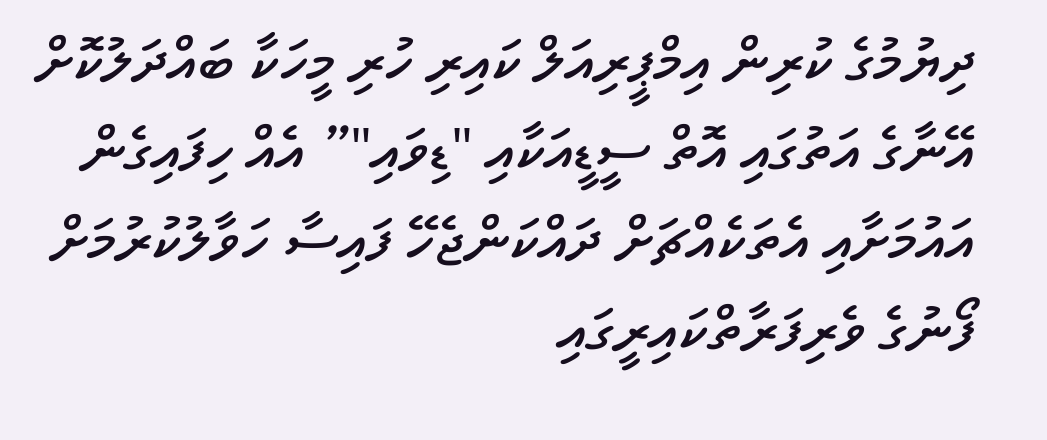ދިޔުމުގެ ކުރިން އިމްޕީރިއަލް ކައިރި ހުރި މީހަކާ ބައްދަލުކޮށް އޭނާގެ އަތުގައި އޮތް ސީޑީއަކާއި "ޑިވައި"” އެއް ހިފައިގެން އައުމަށާއި އެތަކެއްޗަށް ދައްކަންޖެހޭ ފައިސާ ހަވާލުކުރުމަށް ފޯނުގެ ވެރިފަރާތްކައިރީގައި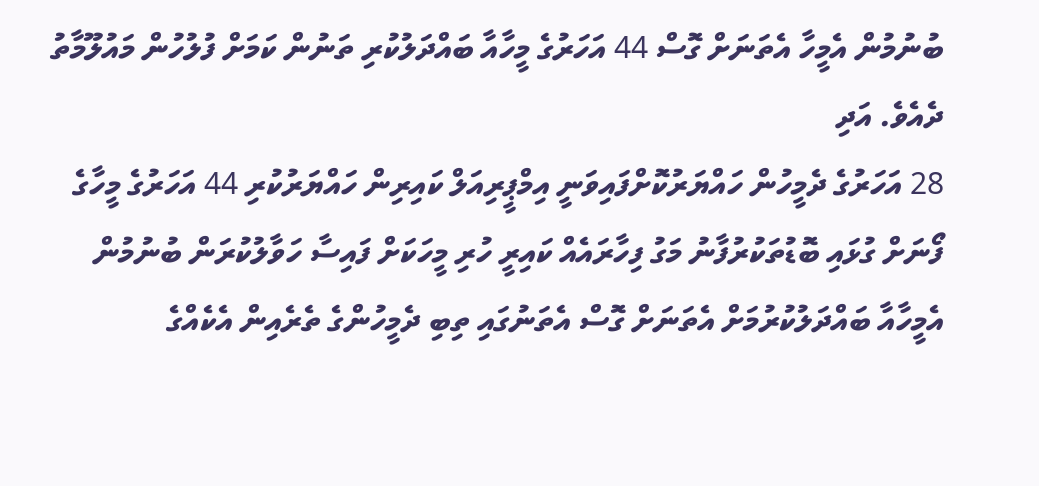ބުނުމުން އެމީހާ އެތަނަށް ގޮސް 44 އަހަރުގެ މީހާއާ ބައްދަލުކުރި ތަނުން ކަމަށް ފުލުހުން މައުލޫމާތު ދެއެވެ. އަދި
28 އަހަރުގެ ދެމީހުން ހައްޔަރުކޮށްފައިވަނީ އިމްޕީރިއަލް ކައިރިން ހައްޔަރުކުރި 44 އަހަރުގެ މީހާގެ ފޯނަށް ގުޅައި ބޮޑުތަކުރުފާނު މަގު ފިހާރައެއް ކައިރީ ހުރި މީހަކަށް ފައިސާ ހަވާލުކުރަން ބުނުމުން އެމީހާއާ ބައްދަލުކުރުމަށް އެތަނަށް ގޮސް އެތަނުގައި ތިބި ދެމީހުންގެ ތެރެއިން އެކެއްގެ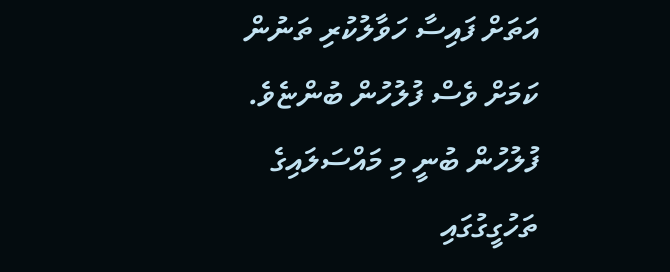އަތަށް ފައިސާ ހަވާލުކުރި ތަނުން ކަމަށް ވެސް ފުލުހުން ބުންޏެވެ.
ފުލުހުން ބުނީ މި މައްސަލައިގެ ތަހުގީގުގައި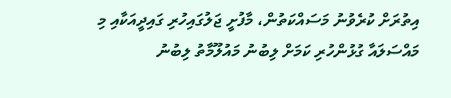އިތުރަށް ކުރެވުނު މަސައްކަތުން، މާފުށީ ޖަލުގައިހުރި ގައިދީއަކާއި މި މައްސަލައާ ގުޅުންހުރި ކަމަށް ލިބުނު މައުލޫމާތު ލިބުނު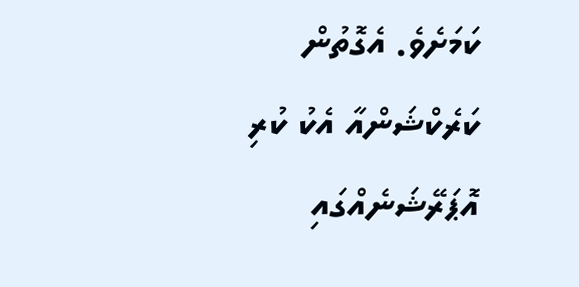ކަމަށެވެ. އެގޮތުން ކަރެކްޝަންއާ އެކު ކުރި އޮޕަރޭޝަނެއްގައި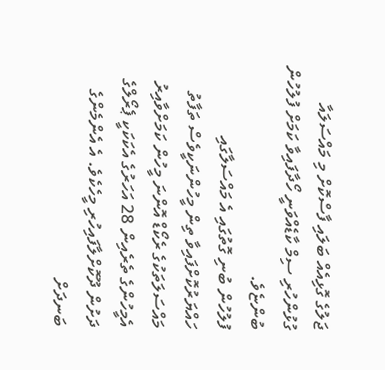ޖަލުގެ ގޮޅިއެއް ބަލައި ފާސްކޮށް މި މައްސަލައާ ގުޅުންހުރި ސިމް ކާޑެއްވަނީ ހޯދާފައިވާ ކަމަށް ފުލުހުން ބުންޏެވެ.
ފުލުހުން ބުނި ގޮތުގައި އެ މައްސަލާގައި ހައްޔަރުކޮށްފައިވާ ތިން މީހުންނަކީވެސް ތަފާތު މައްސަލަތަކުގެ ރެކޯޑް އޮންނަ މީހުން ކަމަށްވާއިރު އެމީހުންގެ ތެރެއިން 28 އަހަރުގެ އެކަކަކީ ޕެރޯލްގެ ދަށުން ދޫކޮށްލާފައިހުރި މީހެކެވެ. އެ އެންމެންގެ ބަނދަށް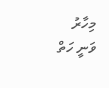މިހާރު ވަނީ ހަތް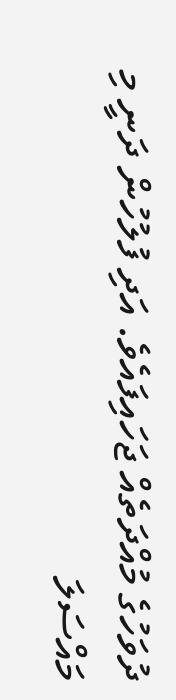ދުވަހުގެ މުއްދަތެއް ޖަހައިފައެވެ. އަދި ފުލުހުން ދަނީ މި މައްސަލަ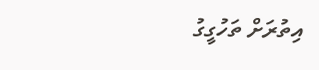އިތުރަށް ތަހުގީގު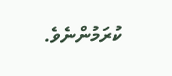ކުރަމުންނެވެ.